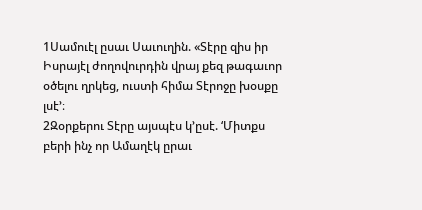1Սամուէլ ըսաւ Սաւուղին. «Տէրը զիս իր Իսրայէլ ժողովուրդին վրայ քեզ թագաւոր օծելու ղրկեց, ուստի հիմա Տէրոջը խօսքը լսէ’։
2Զօրքերու Տէրը այսպէս կ’ըսէ. ‘Միտքս բերի ինչ որ Ամաղէկ ըրաւ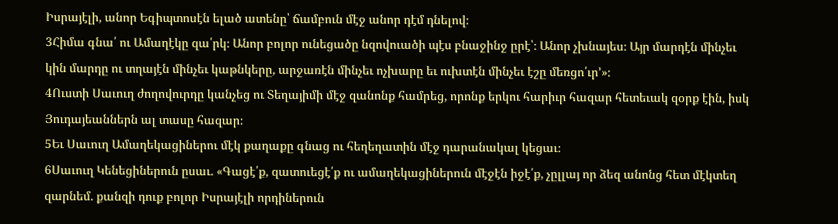Իսրայէլի, անոր Եգիպտոսէն ելած ատենը՝ ճամբուն մէջ անոր դէմ դնելով։
3Հիմա գնա՛ ու Ամաղէկը զա՛րկ։ Անոր բոլոր ունեցածը նզովուածի պէս բնաջինջ ըրէ՝։ Անոր չխնայես։ Այր մարդէն մինչեւ կին մարդը ու տղայէն մինչեւ կաթնկերը, արջառէն մինչեւ ոչխարը եւ ուխտէն մինչեւ էշը մեռցո՛ւր’»։
4Ուստի Սաւուղ ժողովուրդը կանչեց ու Տեղայիմի մէջ զանոնք համրեց, որոնք երկու հարիւր հազար հետեւակ զօրք էին, իսկ Յուդայեաններն ալ տասը հազար։
5Եւ Սաւուղ Ամաղեկացիներու մէկ քաղաքը գնաց ու հեղեղատին մէջ դարանակալ կեցաւ։
6Սաւուղ Կենեցիներուն ըսաւ. «Գացէ՛ք, զատուեցէ՛ք ու ամաղեկացիներուն մէջէն իջէ՛ք, չըլլայ որ ձեզ անոնց հետ մէկտեղ զարնեմ. քանզի դուք բոլոր Իսրայէլի որդիներուն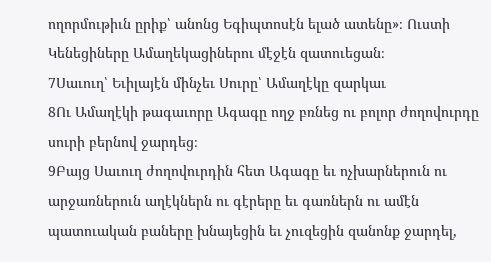ողորմութիւն ըրիք՝ անոնց Եգիպտոսէն ելած ատենը»։ Ուստի Կենեցիները Ամաղեկացիներու մէջէն զատուեցան։
7Սաւուղ՝ Եւիլայէն մինչեւ Սուրը՝ Ամաղէկը զարկաւ
8Ու Ամաղէկի թագաւորը Ագագը ողջ բռնեց ու բոլոր ժողովուրդը սուրի բերնով ջարդեց։
9Բայց Սաւուղ ժողովուրդին հետ Ագագը եւ ոչխարներուն ու արջառներուն աղէկներն ու գէրերը եւ գառներն ու ամէն պատուական բաները խնայեցին եւ չուզեցին զանոնք ջարդել,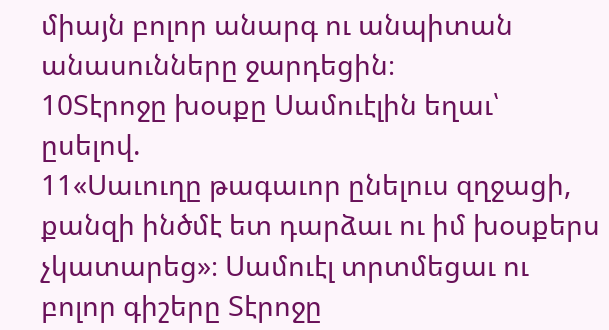միայն բոլոր անարգ ու անպիտան անասունները ջարդեցին։
10Տէրոջը խօսքը Սամուէլին եղաւ՝ ըսելով.
11«Սաւուղը թագաւոր ընելուս զղջացի, քանզի ինծմէ ետ դարձաւ ու իմ խօսքերս չկատարեց»։ Սամուէլ տրտմեցաւ ու բոլոր գիշերը Տէրոջը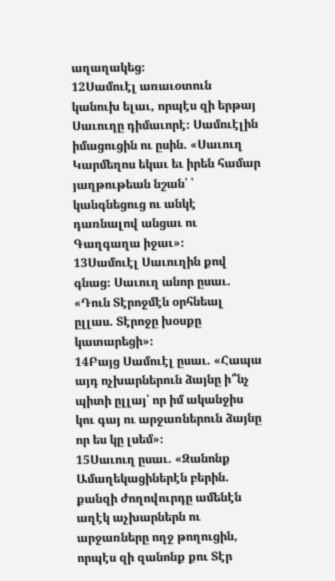աղաղակեց։
12Սամուէլ առաւօտուն կանուխ ելաւ, որպէս զի երթայ Սաւուղը դիմաւորէ։ Սամուէլին իմացուցին ու ըսին. «Սաւուղ Կարմեղոս եկաւ եւ իրեն համար յաղթութեան նշան՝ ՝ կանգնեցուց ու անկէ դառնալով անցաւ ու Գաղգաղա իջաւ»։
13Սամուէլ Սաւուղին քով գնաց։ Սաւուղ անոր ըսաւ. «Դուն Տէրոջմէն օրհնեալ ըլլաս. Տէրոջը խօսքը կատարեցի»։
14Բայց Սամուէլ ըսաւ. «Հապա այդ ոչխարներուն ձայնը ի՞նչ պիտի ըլլայ՝ որ իմ ականջիս կու գայ ու արջառներուն ձայնը որ ես կը լսեմ»։
15Սաւուղ ըսաւ. «Զանոնք Ամաղեկացիներէն բերին. քանզի ժողովուրդը ամենէն աղէկ աչխարներն ու արջառները ողջ թողուցին, որպէս զի զանոնք քու Տէր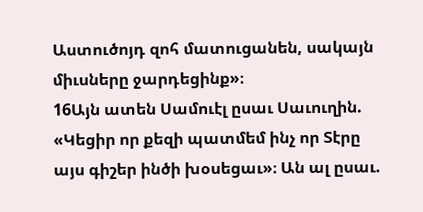Աստուծոյդ զոհ մատուցանեն, սակայն միւսները ջարդեցինք»։
16Այն ատեն Սամուէլ ըսաւ Սաւուղին. «Կեցիր որ քեզի պատմեմ ինչ որ Տէրը այս գիշեր ինծի խօսեցաւ»։ Ան ալ ըսաւ.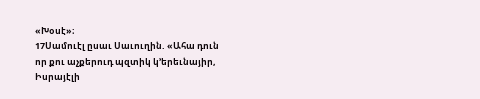«Խօսէ»։
17Սամուէլ ըսաւ Սաւուղին. «Ահա դուն որ քու աչքերուդ պզտիկ կ’երեւնայիր, Իսրայէլի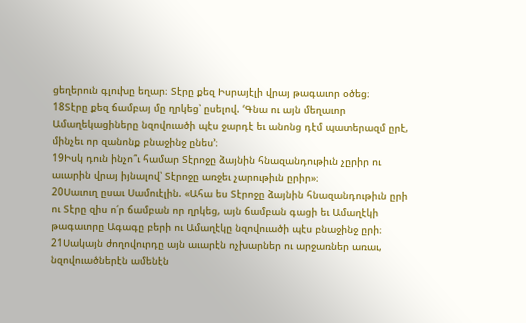ցեղերուն գլուխը եղար։ Տէրը քեզ Իսրայէլի վրայ թագաւոր օծեց։
18Տէրը քեզ ճամբայ մը ղրկեց՝ ըսելով. ‘Գնա ու այն մեղաւոր Ամաղեկացիները նզովուածի պէս ջարդէ եւ անոնց դէմ պատերազմ ըրէ, մինչեւ որ զանոնք բնաջինջ ընես’։
19Իսկ դուն ինչո՞ւ համար Տէրոջը ձայնին հնազանդութիւն չըրիր ու աւարին վրայ իյնալով՝ Տէրոջը առջեւ չարութիւն ըրիր»։
20Սաւուղ ըսաւ Սամուէլին. «Ահա ես Տէրոջը ձայնին հնազանդութիւն ըրի ու Տէրը զիս ո՛ր ճամբան որ ղրկեց, այն ճամբան գացի եւ Ամաղէկի թագաւորը Ագագը բերի ու Ամաղէկը նզովուածի պէս բնաջինջ ըրի։
21Սակայն ժողովուրդը այն աւարէն ոչխարներ ու արջառներ առաւ, նզովուածներէն ամենէն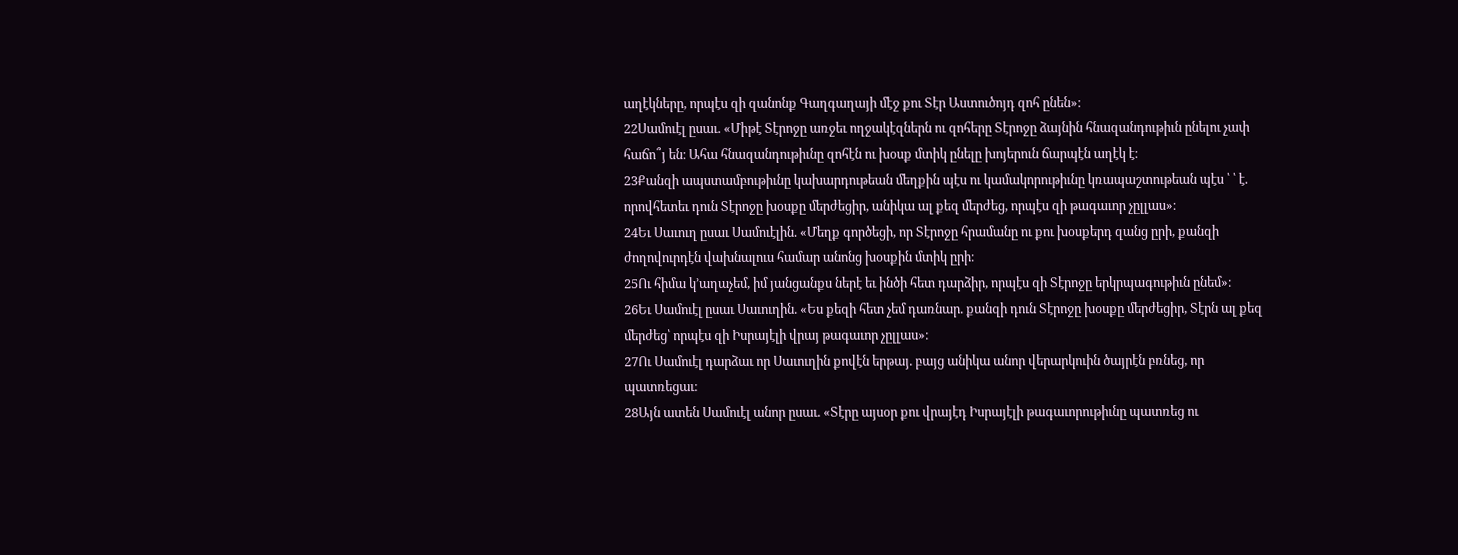աղէկները, որպէս զի զանոնք Գաղգաղայի մէջ քու Տէր Աստուծոյդ զոհ ընեն»։
22Սամուէլ ըսաւ. «Միթէ Տէրոջը առջեւ ողջակէզներն ու զոհերը Տէրոջը ձայնին հնազանդութիւն ընելու չափ հաճո՞յ են։ Ահա հնազանդութիւնը զոհէն ու խօսք մտիկ ընելը խոյերուն ճարպէն աղէկ է։
23Քանզի ապստամբութիւնը կախարդութեան մեղքին պէս ու կամակորութիւնը կռապաշտութեան պէս ՝ ՝ է. որովհետեւ դուն Տէրոջը խօսքը մերժեցիր, անիկա ալ քեզ մերժեց, որպէս զի թագաւոր չըլլաս»։
24Եւ Սաւուղ ըսաւ Սամուէլին. «Մեղք գործեցի, որ Տէրոջը հրամանը ու քու խօսքերդ զանց ըրի, քանզի ժողովուրդէն վախնալուս համար անոնց խօսքին մտիկ ըրի։
25Ու հիմա կ’աղաչեմ, իմ յանցանքս ներէ եւ ինծի հետ դարձիր, որպէս զի Տէրոջը երկրպագութիւն ընեմ»։
26Եւ Սամուէլ ըսաւ Սաւուղին. «Ես քեզի հետ չեմ դառնար. քանզի դուն Տէրոջը խօսքը մերժեցիր, Տէրն ալ քեզ մերժեց՝ որպէս զի Իսրայէլի վրայ թագաւոր չըլլաս»։
27Ու Սամուէլ դարձաւ որ Սաւուղին քովէն երթայ. բայց անիկա անոր վերարկուին ծայրէն բռնեց, որ պատռեցաւ։
28Այն ատեն Սամուէլ անոր ըսաւ. «Տէրը այսօր քու վրայէդ Իսրայէլի թագաւորութիւնը պատռեց ու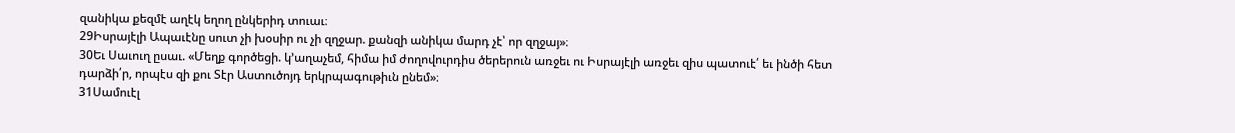զանիկա քեզմէ աղէկ եղող ընկերիդ տուաւ։
29Իսրայէլի Ապաւէնը սուտ չի խօսիր ու չի զղջար. քանզի անիկա մարդ չէ՝ որ զղջայ»։
30Եւ Սաւուղ ըսաւ. «Մեղք գործեցի. կ’աղաչեմ, հիմա իմ ժողովուրդիս ծերերուն առջեւ ու Իսրայէլի առջեւ զիս պատուէ՛ եւ ինծի հետ դարձի՛ր, որպէս զի քու Տէր Աստուծոյդ երկրպագութիւն ընեմ»։
31Սամուէլ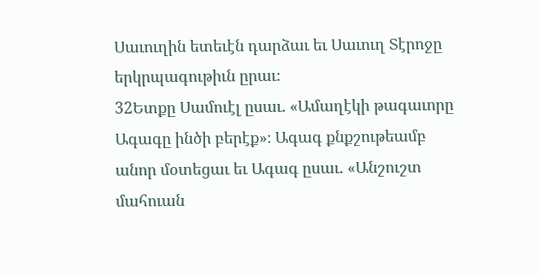Սաւուղին ետեւէն դարձաւ եւ Սաւուղ Տէրոջը երկրպագութիւն ըրաւ։
32Ետքը Սամուէլ ըսաւ. «Ամաղէկի թագաւորը Ագագը ինծի բերէք»։ Ագագ քնքշութեամբ անոր մօտեցաւ եւ Ագագ ըսաւ. «Անշուշտ մահուան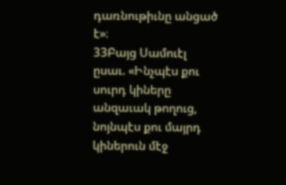դառնութիւնը անցած է»։
33Բայց Սամուէլ ըսաւ. «Ինչպէս քու սուրդ կիները անզաւակ թողուց, նոյնպէս քու մայրդ կիներուն մէջ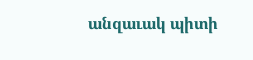անզաւակ պիտի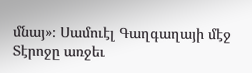մնայ»։ Սամուէլ Գաղգաղայի մէջ Տէրոջը առջեւ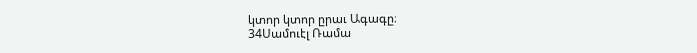կտոր կտոր ըրաւ Ագագը։
34Սամուէլ Ռամա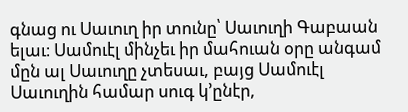գնաց ու Սաւուղ իր տունը՝ Սաւուղի Գաբաան ելաւ։ Սամուէլ մինչեւ իր մահուան օրը անգամ մըն ալ Սաւուղը չտեսաւ, բայց Սամուէլ Սաւուղին համար սուգ կ’ընէր,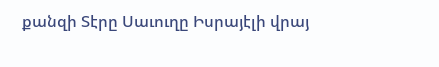քանզի Տէրը Սաւուղը Իսրայէլի վրայ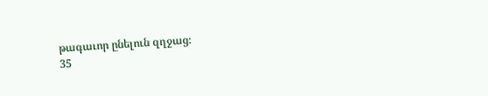թագաւոր ընելուն զղջաց։
35